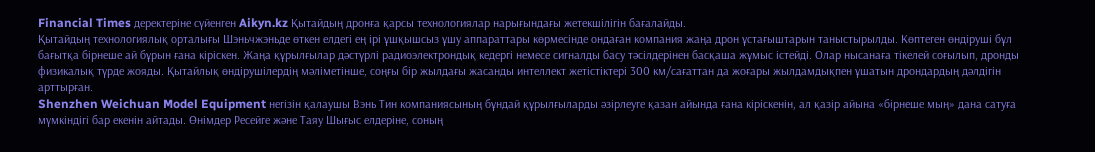Financial Times деректеріне сүйенген Aikyn.kz Қытайдың дронға қарсы технологиялар нарығындағы жетекшілігін бағалайды.
Қытайдың технологиялық орталығы Шэньчжэньде өткен елдегі ең ірі ұшқышсыз ұшу аппараттары көрмесінде ондаған компания жаңа дрон ұстағыштарын таныстырылды. Көптеген өндіруші бұл бағытқа бірнеше ай бұрын ғана кіріскен. Жаңа құрылғылар дәстүрлі радиоэлектрондық кедергі немесе сигналды басу тәсілдерінен басқаша жұмыс істейді. Олар нысанаға тікелей соғылып, дронды физикалық түрде жояды. Қытайлық өндірушілердің мәліметінше, соңғы бір жылдағы жасанды интеллект жетістіктері 300 км/сағаттан да жоғары жылдамдықпен ұшатын дрондардың дәлдігін арттырған.
Shenzhen Weichuan Model Equipment негізін қалаушы Вэнь Тин компаниясының бұндай құрылғыларды әзірлеуге қазан айында ғана кіріскенін, ал қазір айына «бірнеше мың» дана сатуға мүмкіндігі бар екенін айтады. Өнімдер Ресейге және Таяу Шығыс елдеріне, соның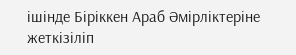ішінде Біріккен Араб Әмірліктеріне жеткізіліп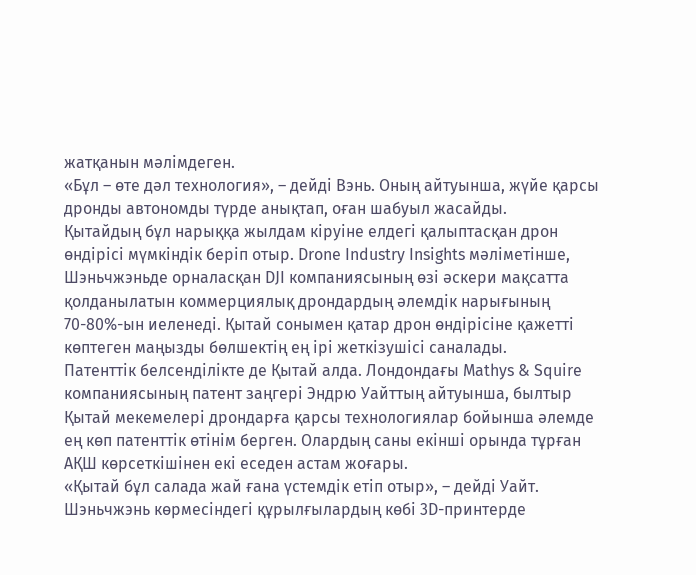жатқанын мәлімдеген.
«Бұл – өте дәл технология», – дейді Вэнь. Оның айтуынша, жүйе қарсы дронды автономды түрде анықтап, оған шабуыл жасайды.
Қытайдың бұл нарыққа жылдам кіруіне елдегі қалыптасқан дрон өндірісі мүмкіндік беріп отыр. Drone Industry Insights мәліметінше, Шэньчжэньде орналасқан DJI компаниясының өзі әскери мақсатта қолданылатын коммерциялық дрондардың әлемдік нарығының 70-80%-ын иеленеді. Қытай сонымен қатар дрон өндірісіне қажетті көптеген маңызды бөлшектің ең ірі жеткізушісі саналады.
Патенттік белсенділікте де Қытай алда. Лондондағы Mathys & Squire компаниясының патент заңгері Эндрю Уайттың айтуынша, былтыр Қытай мекемелері дрондарға қарсы технологиялар бойынша әлемде ең көп патенттік өтінім берген. Олардың саны екінші орында тұрған АҚШ көрсеткішінен екі еседен астам жоғары.
«Қытай бұл салада жай ғана үстемдік етіп отыр», – дейді Уайт.
Шэньчжэнь көрмесіндегі құрылғылардың көбі 3D-принтерде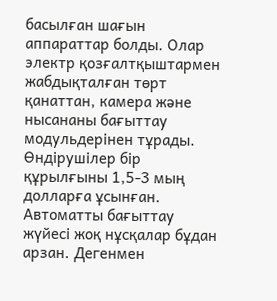басылған шағын аппараттар болды. Олар электр қозғалтқыштармен жабдықталған төрт қанаттан, камера және нысананы бағыттау модульдерінен тұрады. Өндірушілер бір құрылғыны 1,5-3 мың долларға ұсынған. Автоматты бағыттау жүйесі жоқ нұсқалар бұдан арзан. Дегенмен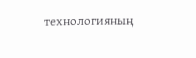технологияның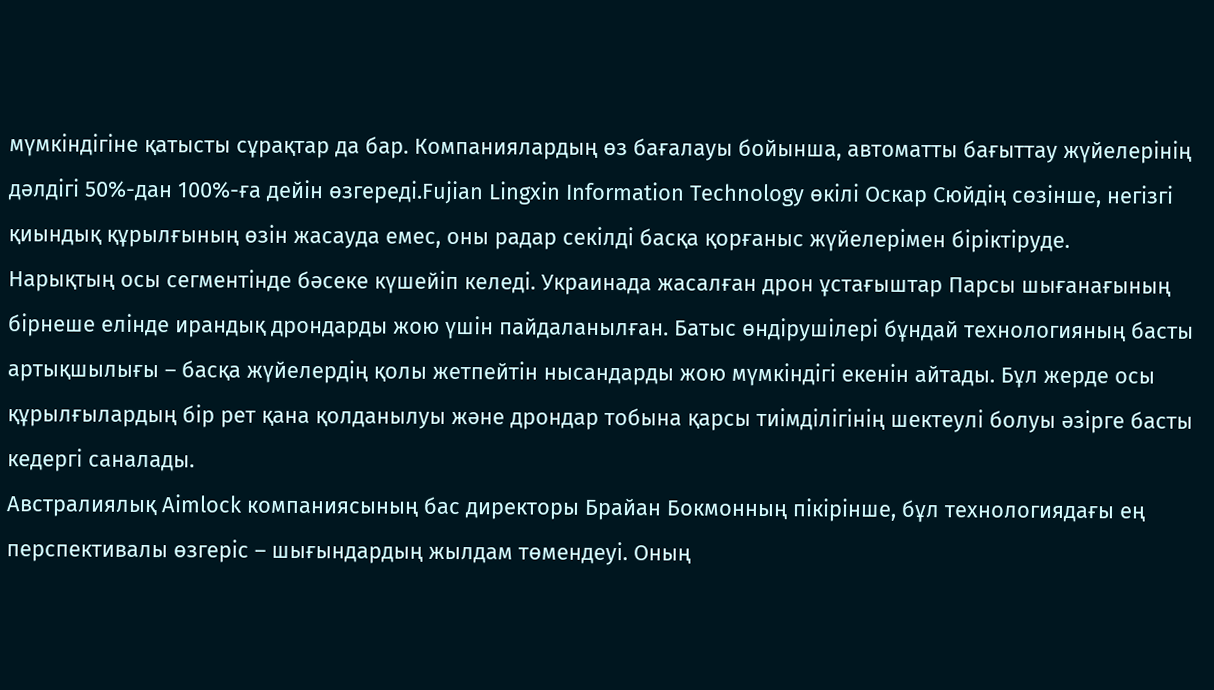мүмкіндігіне қатысты сұрақтар да бар. Компаниялардың өз бағалауы бойынша, автоматты бағыттау жүйелерінің дәлдігі 50%-дан 100%-ға дейін өзгереді.Fujian Lingxin Information Technology өкілі Оскар Сюйдің сөзінше, негізгі қиындық құрылғының өзін жасауда емес, оны радар секілді басқа қорғаныс жүйелерімен біріктіруде.
Нарықтың осы сегментінде бәсеке күшейіп келеді. Украинада жасалған дрон ұстағыштар Парсы шығанағының бірнеше елінде ирандық дрондарды жою үшін пайдаланылған. Батыс өндірушілері бұндай технологияның басты артықшылығы – басқа жүйелердің қолы жетпейтін нысандарды жою мүмкіндігі екенін айтады. Бұл жерде осы құрылғылардың бір рет қана қолданылуы және дрондар тобына қарсы тиімділігінің шектеулі болуы әзірге басты кедергі саналады.
Австралиялық Aimlock компаниясының бас директоры Брайан Бокмонның пікірінше, бұл технологиядағы ең перспективалы өзгеріс – шығындардың жылдам төмендеуі. Оның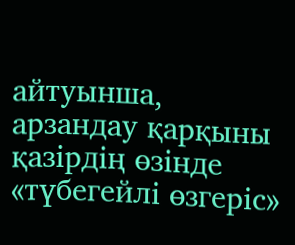айтуынша, арзандау қарқыны қазірдің өзінде «түбегейлі өзгеріс»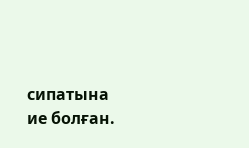сипатына ие болған.